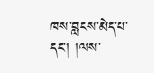ཁས་བླངས་མེད་པ་དང་། །ལས་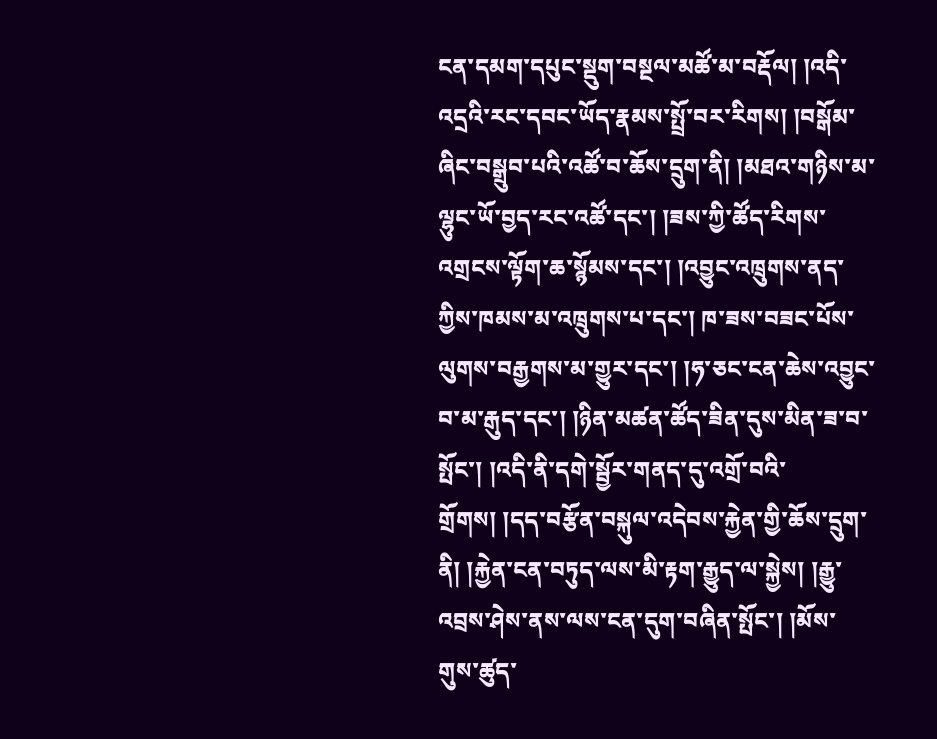ངན་དམག་དཔུང་སྡུག་བསྔལ་མཚོ་མ་བརྡོལ། །འདི་འདྲའི་རང་དབང་ཡོད་རྣམས་སྤྲོ་བར་རིགས། །བསྒོམ་ཞིང་བསྒྲུབ་པའི་འཚོ་བ་ཆོས་དྲུག་ནི། །མཐའ་གཉིས་མ་ལྷུང་ཡོ་བྱད་རང་འཚོ་དང་། །ཟས་ཀྱི་ཚོད་རིགས་འགྲངས་ལྟོག་ཆ་སྙོམས་དང་། །འབྱུང་འཁྲུགས་ནད་ཀྱིས་ཁམས་མ་འཁྲུགས་པ་དང་། ཁ་ཟས་བཟང་པོས་ལུགས་བརྒྱགས་མ་གྱུར་དང་། །ཧ་ཅང་ངན་ཆེས་འབྱུང་བ་མ་རྒུད་དང་། །ཉིན་མཚན་ཚོད་ཟིན་དུས་མིན་ཟ་བ་སྤོང་། །འདི་ནི་དགེ་སྦྱོར་གནད་དུ་འགྲོ་བའི་གྲོགས། །དད་བརྩོན་བསྐུལ་འདེབས་རྐྱེན་གྱི་ཆོས་དྲུག་ནི། །རྐྱེན་ངན་བཏུད་ལས་མི་རྟག་རྒྱུད་ལ་སྐྱེས། །རྒྱུ་འབྲས་ཤེས་ནས་ལས་ངན་དུག་བཞིན་སྤོང་། །མོས་གུས་ཚུད་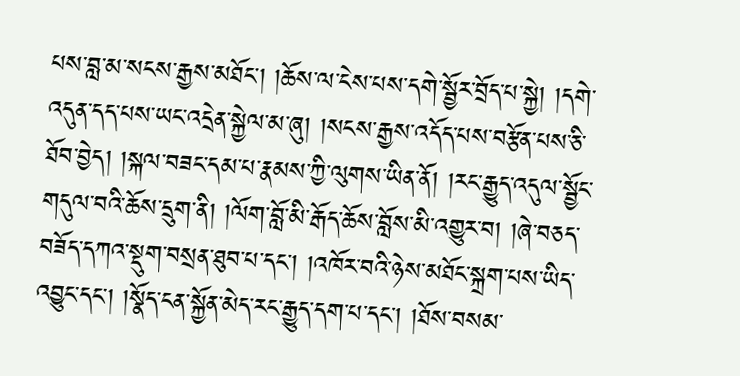པས་བླ་མ་སངས་རྒྱས་མཐོང་། །ཆོས་ལ་ངེས་པས་དགེ་སྦྱོར་བྲོད་པ་སྐྱེ། །དགེ་འདུན་དད་པས་ཡང་འདྲེན་སྐྱེལ་མ་ཞུ། །སངས་རྒྱས་འདོད་པས་བརྩོན་པས་ཅི་ཐོབ་བྱེད། །སྐལ་བཟང་དམ་པ་རྣམས་ཀྱི་ལུགས་ཡིན་ནོ། །རང་རྒྱུད་འདུལ་སྦྱོང་གདུལ་བའི་ཆོས་དྲུག་ནི། །ལོག་བློ་མི་རྒོད་ཆོས་བློས་མི་འགྱུར་བ། །ཞེ་བཅད་བཟོད་དཀའ་སྡུག་བསྲན་ཐུབ་པ་དང་། །འཁོར་བའི་ཉེས་མཐོང་སྐྲག་པས་ཡིད་འབྱུང་དང་། །སྣོད་ངན་སྐྱོན་མེད་རང་རྒྱུད་དག་པ་དང་། །ཐོས་བསམ་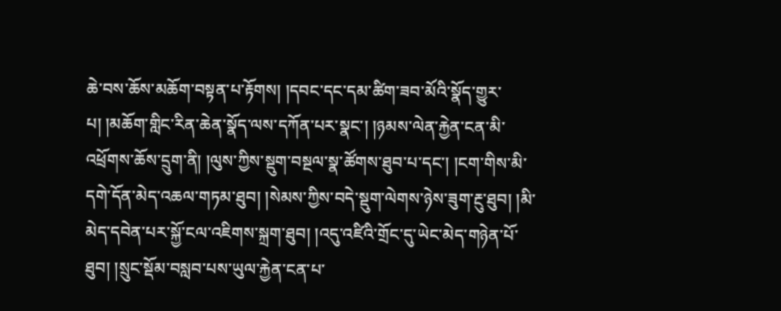ཆེ་བས་ཆོས་མཆོག་བསྟན་པ་རྟོགས། །དབང་དང་དམ་ཚིག་ཟབ་མོའི་སྣོད་གྱུར་པ། །མཆོག་གླིང་རིན་ཆེན་སྣོད་ལས་དཀོན་པར་སྣང་། །ཉམས་ལེན་རྐྱེན་ངན་མི་འཕྲོགས་ཆོས་དྲུག་ནི། །ལུས་ཀྱིས་སྡུག་བསྔལ་སྣ་ཚོགས་ཐུབ་པ་དང་། །ངག་གིས་མི་དགེ་དོན་མེད་འཆལ་གཏམ་ཐུབ། །སེམས་ཀྱིས་བདེ་སྡུག་ལེགས་ཉེས་ཟུག་རྔུ་ཐུབ། །མི་མེད་དབེན་པར་སྐྱོ་ངལ་འཇིགས་སྐྲག་ཐུབ། །འདུ་འཛིའི་གྲོང་དུ་ཡེང་མེད་གཉེན་པོ་ཐུབ། །སྲུང་སྡོམ་བསླབ་པས་ཡུལ་རྐྱེན་ངན་པ་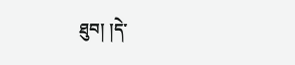ཐུབ། །དེ་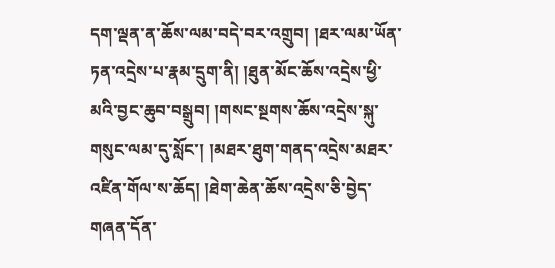དག་ལྡན་ན་ཆོས་ལམ་བདེ་བར་འགྲུབ། །ཐར་ལམ་ཡོན་ཏན་འདྲེས་པ་རྣམ་དྲུག་ནི། །ཐུན་མོང་ཆོས་འདྲེས་ཕྱི་མའི་བྱང་ཆུབ་བསྒྲུབ། །གསང་སྔགས་ཆོས་འདྲེས་སྐུ་གསུང་ལམ་དུ་སློང་། །མཐར་ཐུག་གནད་འདྲེས་མཐར་འཛིན་གོལ་ས་ཆོད། །ཐེག་ཆེན་ཆོས་འདྲེས་ཅི་བྱེད་གཞན་དོན་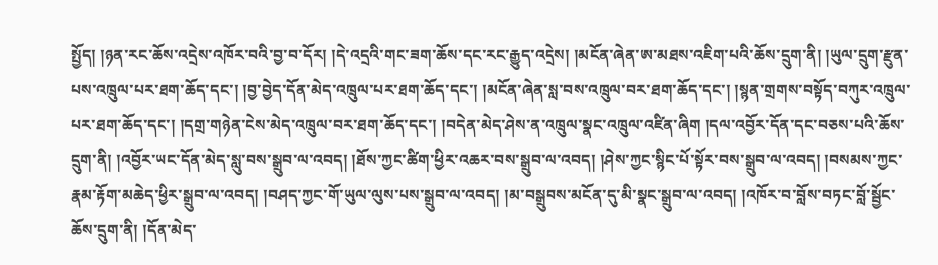སྤྱོད། །ཉན་རང་ཆོས་འདྲེས་འཁོར་བའི་བྱ་བ་དོར། །དེ་འདྲའི་གང་ཟག་ཆོས་དང་རང་རྒྱུད་འདྲེས། །མངོན་ཞེན་ཨ་མཐས་འཇིག་པའི་ཆོས་དྲུག་ནི། །ཡུལ་དྲུག་རྫུན་པས་འཁྲུལ་པར་ཐག་ཆོད་དང་། །བྱ་བྱེད་དོན་མེད་འཁྲུལ་པར་ཐག་ཆོད་དང་། །མངོན་ཞེན་སླ་བས་འཁྲུལ་བར་ཐག་ཆོད་དང་། །སྙན་གྲགས་བསྟོད་བཀུར་འཁྲུལ་པར་ཐག་ཆོད་དང་། །དགྲ་གཉེན་ངེས་མེད་འཁྲུལ་བར་ཐག་ཆོད་དང་། །བདེན་མེད་ཤེས་ན་འཁྲུལ་སྣང་འཁྲུལ་འཛིན་ཞིག །དལ་འབྱོར་དོན་དང་བཅས་པའི་ཆོས་དྲུག་ནི། །འབྱོར་ཡང་དོན་མེད་སླུ་བས་སྒྲུབ་ལ་འབད། །ཐོས་ཀྱང་ཚིག་ཕྱིར་འཆར་བས་སྒྲུབ་ལ་འབད། །ཤེས་ཀྱང་སྙིང་པོ་སྟོར་བས་སྒྲུབ་ལ་འབད། །བསམས་ཀྱང་རྣམ་རྟོག་མཆེད་ཕྱིར་སྒྲུབ་ལ་འབད། །བཤད་ཀྱང་གོ་ཡུལ་ལུས་པས་སྒྲུབ་ལ་འབད། །མ་བསྒྲུབས་མངོན་དུ་མི་སྣང་སྒྲུབ་ལ་འབད། །འཁོར་བ་བློས་བཏང་བློ་སྦྱོང་ཆོས་དྲུག་ནི། །དོན་མེད་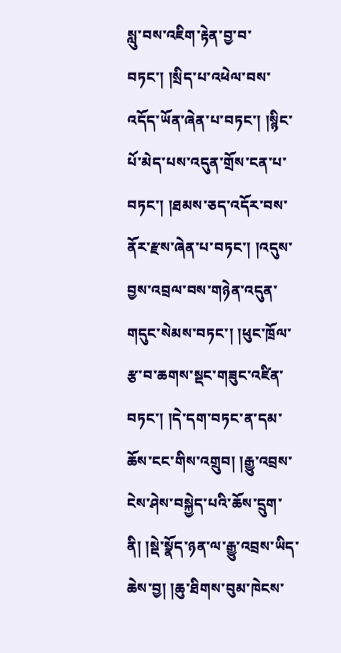སླུ་བས་འཇིག་རྟེན་བྱ་བ་བཏང་། །སྲིད་པ་འཕེལ་བས་འདོད་ཡོན་ཞེན་པ་བཏང་། །སྙིང་པོ་མེད་པས་འདུན་གྲོས་ངན་པ་བཏང་། །ཐམས་ཅད་འདོར་བས་ནོར་རྫས་ཞེན་པ་བཏང་། །འདུས་བྱས་འབྲལ་བས་གཉེན་འདུན་གདུང་སེམས་བཏང་། །ཕུང་ཁྲོལ་རྩ་བ་ཆགས་སྡང་གཟུང་འཛིན་བཏང་། །དེ་དག་བཏང་ན་དམ་ཆོས་ངང་གིས་འགྲུབ། །རྒྱུ་འབྲས་ངེས་ཤེས་བསྐྱེད་པའི་ཆོས་དྲུག་ནི། །སྡེ་སྣོད་ཉན་ལ་རྒྱུ་འབྲས་ཡིད་ཆེས་བྱ། །ཆུ་ཐིགས་བུམ་ཁེངས་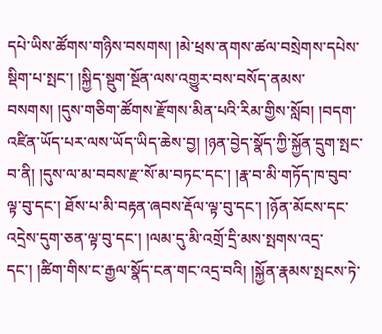དཔེ་ཡིས་ཚོགས་གཉིས་བསགས། །མེ་ཕྲས་ནགས་ཚལ་བསྲེགས་དཔེས་སྡིག་པ་སྤང་། །སྐྱིད་སྡུག་སྔོན་ལས་འགྱུར་བས་བསོད་ནམས་བསགས། །དུས་གཅིག་ཚོགས་རྫོགས་མིན་པའི་རིམ་གྱིས་སློབ། །བདག་འཛིན་ཡོད་པར་ལས་ཡོད་ཡིད་ཆེས་བྱ། །ཉན་བྱེད་སྣོད་ཀྱི་སྐྱོན་དྲུག་སྤང་བ་ནི། །དུས་ལ་མ་བབས་རྫ་སོ་མ་བཏང་དང་། །རྣ་བ་མི་གཏོད་ཁ་བུབ་ལྟ་བུ་དང་། ཐོས་པ་མི་བརྟན་ཞབས་རྡོལ་ལྟ་བུ་དང་། །ཉོན་མོངས་དང་འདྲེས་དུག་ཅན་ལྟ་བུ་དང་། །ལམ་དུ་མི་འགྲོ་དྲི་མས་སྤགས་འདྲ་དང་། །ཚིག་གིས་ང་རྒྱལ་སྣོད་ངན་གང་འདྲ་བའི། །སྐྱོན་རྣམས་སྤངས་ཏེ་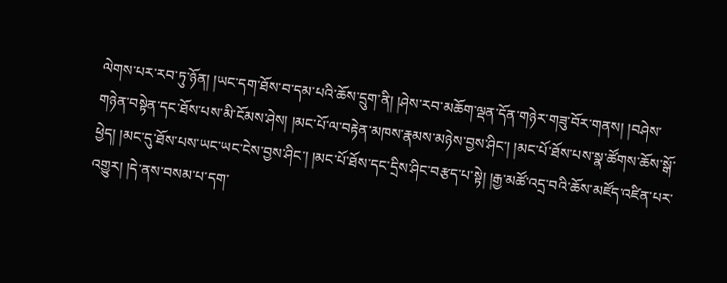ལེགས་པར་རབ་ཏུ་ཉོན། །ཡང་དག་ཐོས་བ་དམ་པའི་ཆོས་དྲུག་ནི། །ཤེས་རབ་མཆོག་ལྡན་དོན་གཉེར་གཟུ་བོར་གནས། །བཤེས་གཉེན་བསྟེན་དང་ཐོས་པས་མི་ངོམས་ཤེས། །མང་པོ་ལ་བརྟེན་མཁས་རྣམས་མཉེས་བྱས་ཤིང་། །མང་པོ་ཐོས་པས་སྣ་ཚོགས་ཆོས་སྒོ་ཕྱེད། །མང་དུ་ཐོས་པས་ཡང་ཡང་ངེས་བྱས་ཤིང་། །མང་པོ་ཐོས་དང་དྲིས་ཤིང་བརྩད་པ་སྟེ། །རྒྱ་མཚོ་འདྲ་བའི་ཆོས་མཛོད་འཛིན་པར་འགྱུར། །དེ་ནས་བསམ་པ་དག་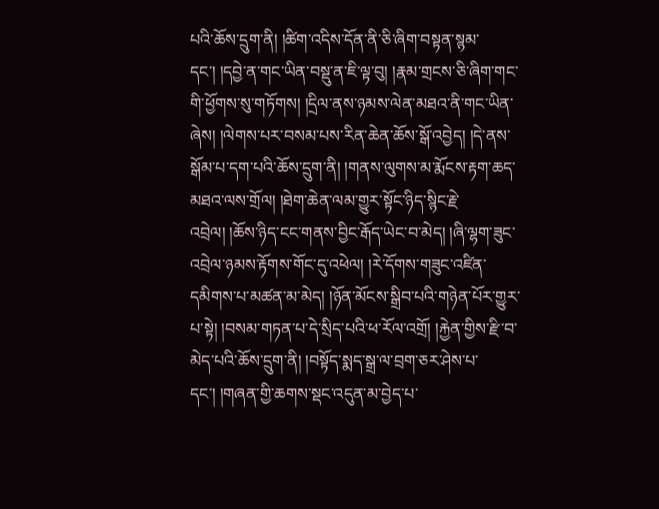པའི་ཆོས་དྲུག་ནི། །ཚིག་འདིས་དོན་ནི་ཅི་ཞིག་བསྟན་སྙམ་དང་། །དབྱེ་ན་གང་ཡིན་བསྡུ་ན་ཇི་ལྟ་བུ། །རྣམ་གྲངས་ཅི་ཞིག་གང་གི་ཕྱོགས་སུ་གཏོགས། །དྲིལ་ནས་ཉམས་ལེན་མཐའ་ནི་གང་ཡིན་ཞེས། །ལེགས་པར་བསམ་པས་རིན་ཆེན་ཆོས་སྒོ་འབྱེད། །དེ་ནས་སྒོམ་པ་དག་པའི་ཆོས་དྲུག་ནི། །གནས་ལུགས་མ་རྨོངས་རྟག་ཆད་མཐའ་ལས་གྲོལ། །ཐེག་ཆེན་ལམ་གྱུར་སྟོང་ཉིད་སྙིང་རྗེ་འབྲེལ། །ཆོས་ཉིད་ངང་གནས་བྱིང་རྒོད་ཡེང་བ་མེད། །ཞི་ལྷག་ཟུང་འབྲེལ་ཉམས་རྟོགས་གོང་དུ་འཕེལ། །རེ་དོགས་གཟུང་འཛིན་དམིགས་པ་མཚན་མ་མེད། །ཉོན་མོངས་སྒྲིབ་པའི་གཉེན་པོར་གྱུར་པ་སྟེ། །བསམ་གཏན་པ་དེ་སྲིད་པའི་ཕ་རོལ་འགྲོ། །རྐྱེན་གྱིས་རྫི་བ་མེད་པའི་ཆོས་དྲུག་ནི། །བསྟོད་སྨད་སྒྲ་ལ་བྲག་ཅར་ཤེས་པ་དང་། །གཞན་གྱི་ཆགས་སྡང་འདུན་མ་བྱེད་པ་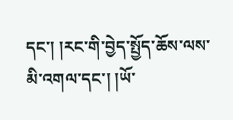དང་། །རང་གི་བྱེད་སྤྱོད་ཆོས་ལས་མི་འགལ་དང་། །ཡོ་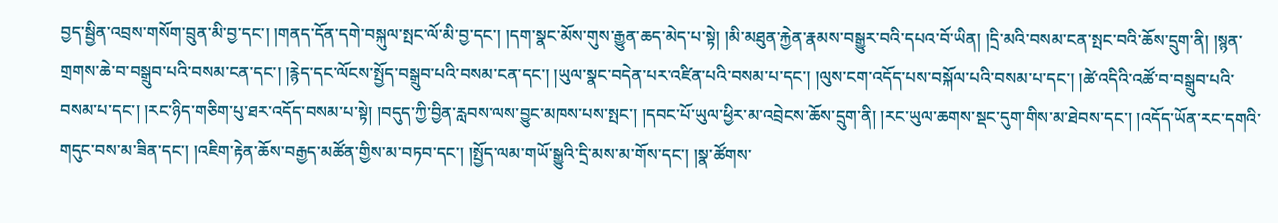བྱད་སྦྱིན་འབྲས་གསོག་བྲུན་མི་བྱ་དང་། །གནད་དོན་དགེ་བསྐུལ་སྤང་ལོ་མི་བྱ་དང་། །དག་སྣང་མོས་གུས་རྒྱུན་ཆད་མེད་པ་སྟེ། །མི་མཐུན་རྐྱེན་རྣམས་བསྒྱུར་བའི་དཔའ་བོ་ཡིན། །དྲི་མའི་བསམ་ངན་སྤང་བའི་ཆོས་དྲུག་ནི། །སྙན་གྲགས་ཆེ་བ་བསྒྲུབ་པའི་བསམ་ངན་དང་། །རྙེད་དང་ལོངས་སྤྱོད་བསྒྲུབ་པའི་བསམ་ངན་དང་། །ཡུལ་སྣང་བདེན་པར་འཛིན་པའི་བསམ་པ་དང་། །ལུས་ངག་འདོད་པས་བསྐོལ་པའི་བསམ་པ་དང་། །ཚེ་འདིའི་འཚོ་བ་བསྒྲུབ་པའི་བསམ་པ་དང་། །རང་ཉིད་གཅིག་པུ་ཐར་འདོད་བསམ་པ་སྟེ། །བདུད་ཀྱི་བྱིན་རླབས་ལས་བྱུང་མཁས་པས་སྤང་། །དབང་པོ་ཡུལ་ཕྱིར་མ་འབྲེངས་ཆོས་དྲུག་ནི། །རང་ཡུལ་ཆགས་སྡང་དུག་གིས་མ་ཐེབས་དང་། །འདོད་ཡོན་རང་དགའི་གདུང་བས་མ་ཟིན་དང་། །འཇིག་རྟེན་ཆོས་བརྒྱད་མཚོན་གྱིས་མ་བཏབ་དང་། །སྤྱོད་ལམ་གཡོ་སྒྱུའི་དྲི་མས་མ་གོས་དང་། །སྣ་ཚོགས་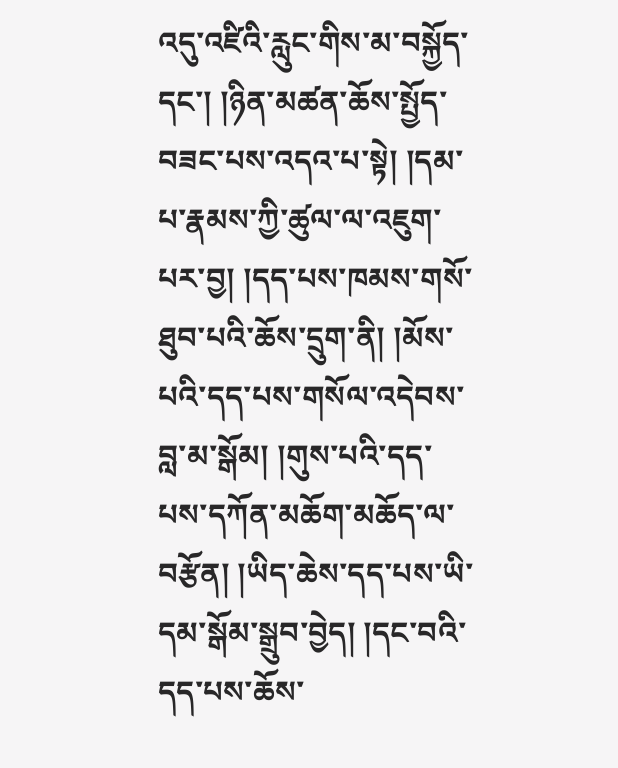འདུ་འཛིའི་རླུང་གིས་མ་བསྐྱོད་དང་། །ཉིན་མཚན་ཆོས་སྤྱོད་བཟང་པས་འདའ་པ་སྟེ། །དམ་པ་རྣམས་ཀྱི་ཚུལ་ལ་འཇུག་པར་བྱ། །དད་པས་ཁམས་གསོ་ཐུབ་པའི་ཆོས་དྲུག་ནི། །མོས་པའི་དད་པས་གསོལ་འདེབས་བླ་མ་སྒོམ། །གུས་པའི་དད་པས་དཀོན་མཆོག་མཆོད་ལ་བརྩོན། །ཡིད་ཆེས་དད་པས་ཡི་དམ་སྒོམ་སྒྲུབ་བྱེད། །དང་བའི་དད་པས་ཆོས་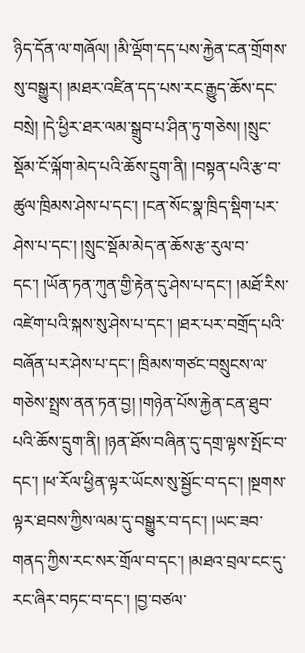ཉིད་དོན་ལ་གཞོལ། །མི་ལྡོག་དད་པས་རྐྱེན་ངན་གྲོགས་སུ་བསྒྱུར། །མཐར་འཛིན་དད་པས་རང་རྒྱུད་ཆོས་དང་བསྲེ། །དེ་ཕྱིར་ཐར་ལམ་སྒྲུབ་པ་ཤིན་ཏུ་གཅེས། །སྲུང་སྡོམ་ངོ་ལྐོག་མེད་པའི་ཆོས་དྲུག་ནི། །བསྟན་པའི་རྩ་བ་ཚུལ་ཁྲིམས་ཤེས་པ་དང་། །ངན་སོང་སྣ་ཁྲིད་སྡིག་པར་ཤེས་པ་དང་། །སྲུང་སྡོམ་མེད་ན་ཆོས་རྩ་རུལ་བ་དང་། །ཡོན་ཏན་ཀུན་གྱི་རྟེན་དུ་ཤེས་པ་དང་། །མཐོ་རིས་འཛེག་པའི་སྐས་སུ་ཤེས་པ་དང་། །ཐར་པར་བགྲོད་པའི་བཞོན་པར་ཤེས་པ་དང་། ཁྲིམས་གཙང་བསྲུངས་ལ་གཅེས་སྤྲས་ནན་ཏན་བྱ། །གཉེན་པོས་རྐྱེན་ངན་ཐུབ་པའི་ཆོས་དྲུག་ནི། །ཉན་ཐོས་བཞིན་དུ་དགྲ་ལྟས་སྤོང་བ་དང་། །ཕ་རོལ་ཕྱིན་ལྟར་ཡོངས་སུ་སྦྱོང་བ་དང་། །སྔགས་ལྟར་ཐབས་ཀྱིས་ལམ་དུ་བསྒྱུར་བ་དང་། །ཡང་ཟབ་གནད་ཀྱིས་རང་སར་གྲོལ་བ་དང་། །མཐའ་བྲལ་ངང་དུ་རང་ཞིར་བཏང་བ་དང་། །བྱ་བཙལ་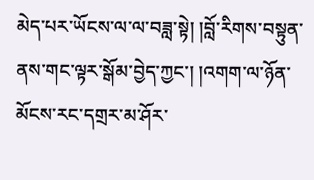མེད་པར་ཡོངས་ལ་ལ་བཟླ་སྟེ། །བློ་རིགས་བསྟུན་ནས་གང་ལྟར་སྒོམ་བྱེད་ཀྱང་། །འགག་ལ་ཉོན་མོངས་རང་དགྲར་མ་ཤོར་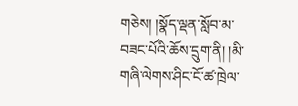གཅེས། །སྣོད་ལྡན་སློབ་མ་བཟང་པོའི་ཆོས་དྲུག་ནི། །མི་གཞི་ལེགས་ཤིང་ངོ་ཚ་ཁྲེལ་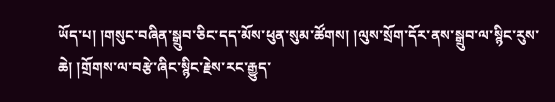ཡོད་པ། །གསུང་བཞིན་སྒྲུབ་ཅིང་དད་མོས་ཕུན་སུམ་ཚོགས། །ལུས་སྲོག་དོར་ནས་སྒྲུབ་ལ་སྙིང་རུས་ཆེ། །གྲོགས་ལ་བརྩེ་ཞིང་སྙིང་རྗེས་རང་རྒྱུད་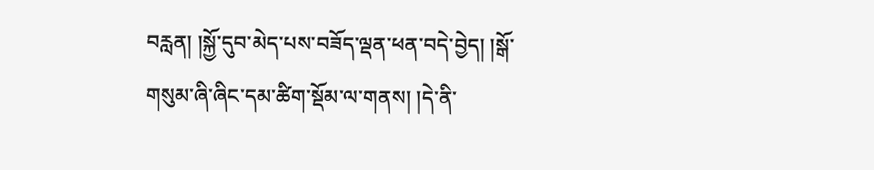བརླན། །སྐྱོ་དུབ་མེད་པས་བཟོད་ལྡན་ཕན་བདེ་བྱེད། །སྒོ་གསུམ་ཞི་ཞིང་དམ་ཚིག་སྡོམ་ལ་གནས། །དེ་ནི་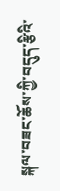སྐལ་བཟང་ཆོས་ཀྱི་བདུད་རྩིའི་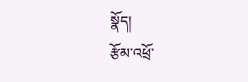སྣོད།
རྩོམ་འཕྲོ་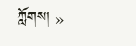ཀློགས། »